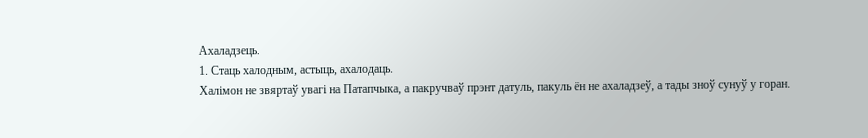Ахаладзець.
1. Стаць халодным, астыць, ахалодаць.
Халімон не звяртаў увагі на Патапчыка, а пакручваў прэнт датуль, пакуль ён не ахаладзеў, а тады зноў сунуў у горан.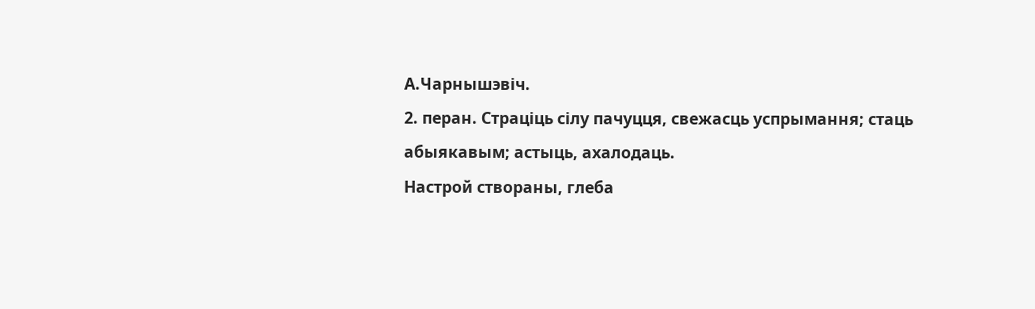А.Чарнышэвіч.
2. перан. Страціць сілу пачуцця, свежасць успрымання; стаць абыякавым; астыць, ахалодаць.
Настрой створаны, глеба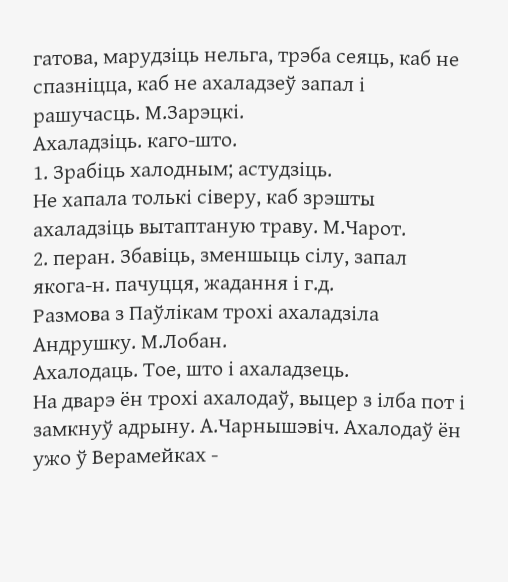гатова, марудзіць нельга, трэба сеяць, каб не спазніцца, каб не ахаладзеў запал і рашучасць. М.Зарэцкі.
Ахаладзіць. каго-што.
1. Зрабіць халодным; астудзіць.
Не хапала толькі сіверу, каб зрэшты ахаладзіць вытаптаную траву. М.Чарот.
2. перан. Збавіць, зменшыць сілу, запал якога-н. пачуцця, жадання і г.д.
Размова з Паўлікам трохі ахаладзіла Андрушку. М.Лобан.
Ахалодаць. Тое, што і ахаладзець.
На дварэ ён трохі ахалодаў, выцер з ілба пот і замкнуў адрыну. А.Чарнышэвіч. Ахалодаў ён ужо ў Верамейках -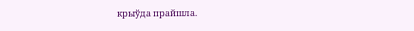крыўда прайшла.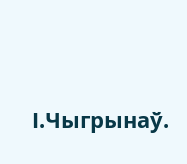І.Чыгрынаў.